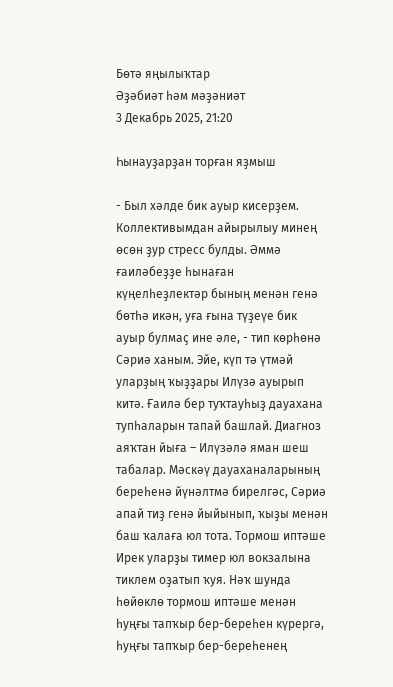Бөтә яңылыҡтар
Әҙәбиәт һәм мәҙәниәт
3 Декабрь 2025, 21:20

Һынауҙарҙан торған яҙмыш

- Был хәлде бик ауыр кисерҙем. Коллективымдан айырылыу минең өсөн ҙур стресс булды. Әммә ғаиләбеҙҙе һынаған күңелһеҙлектәр бының менән генә бөтһә икән, уға ғына түҙеүе бик ауыр булмаҫ ине әле, - тип көрһөнә Сәриә ханым. Эйе, күп тә үтмәй уларҙың ҡыҙҙары Илүзә ауырып китә. Ғаилә бер туҡтауһыҙ дауахана тупһаларын тапай башлай. Диагноз аяҡтан йыға – Илүзәлә яман шеш табалар. Мәскәү дауаханаларының береһенә йүнәлтмә бирелгәс, Сәриә апай тиҙ генә йыйынып, ҡыҙы менән баш ҡалаға юл тота. Тормош иптәше Ирек уларҙы тимер юл вокзалына тиклем оҙатып ҡуя. Нәҡ шунда һөйөклө тормош иптәше менән һуңғы тапҡыр бер-береһен күрергә, һуңғы тапҡыр бер-береһенең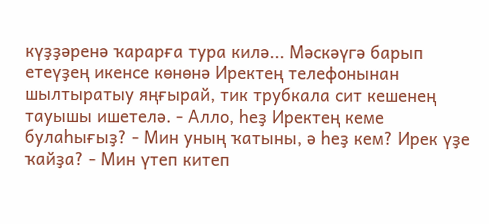күҙҙәренә ҡарарға тура килә... Мәскәүгә барып етеүҙең икенсе көнөнә Иректең телефонынан шылтыратыу яңғырай, тик трубкала сит кешенең тауышы ишетелә. - Алло, һеҙ Иректең кеме булаһығыҙ? - Мин уның ҡатыны, ә һеҙ кем? Ирек үҙе ҡайҙа? - Мин үтеп китеп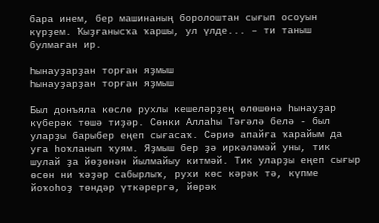бара инем, бер машинаның боролоштан сығып осоуын күрҙем. Ҡыҙғанысҡа ҡаршы, ул үлде... – ти таныш булмаған ир.

Һынауҙарҙан торған яҙмыш
Һынауҙарҙан торған яҙмыш

Был донъяла көслө рухлы кешеләрҙең өлөшөнә һынауҙар күберәк төшә тиҙәр. Сөнки Аллаһы Тәғәлә белә - был уларҙы барыбер еңеп сығасаҡ. Сәриә апайға ҡарайым да уға һоҡланып ҡуям. Яҙмыш бер ҙә иркәләмәй уны, тик шулай ҙа йөҙөнән йылмайыу китмәй. Тик уларҙы еңеп сығыр өсөн ни ҡәҙәр сабырлыҡ, рухи көс кәрәк тә, күпме йоҡоһоҙ төндәр үткәрергә, йөрәк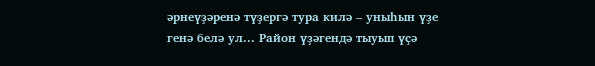әрнеүҙәренә түҙергә тура килә – уныһын үҙе генә белә ул... Район үҙәгендә тыуып үҫә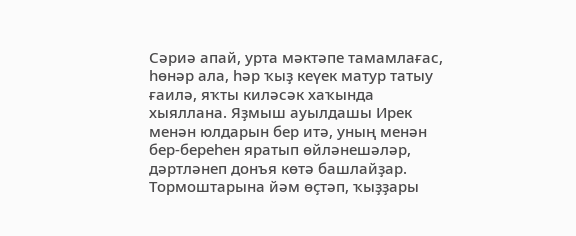Сәриә апай, урта мәктәпе тамамлағас, һөнәр ала, һәр ҡыҙ кеүек матур татыу ғаилә, яҡты киләсәк хаҡында хыяллана. Яҙмыш ауылдашы Ирек менән юлдарын бер итә, уның менән бер-береһен яратып өйләнешәләр, дәртләнеп донъя көтә башлайҙар. Тормоштарына йәм өҫтәп, ҡыҙҙары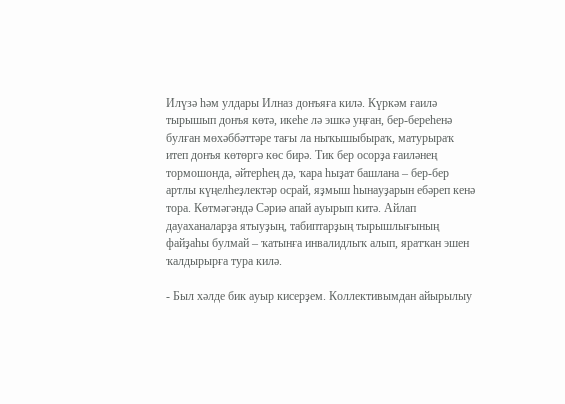Илүзә һәм улдары Илназ донъяға килә. Күркәм ғаилә тырышып донъя көтә, икеһе лә эшкә уңған, бер-береһенә булған мөхәббәттәре тағы ла ныҡышыбыраҡ, матурыраҡ итеп донъя көтөргә көс бирә. Тик бер осорҙа ғаиләнең тормошонда, әйтерһең дә, ҡара һыҙат башлана – бер-бер артлы күңелһеҙлектәр осрай, яҙмыш һынауҙарын ебәреп кенә тора. Көтмәгәндә Сәриә апай ауырып китә. Айлап дауаханаларҙа ятыуҙың, табиптарҙың тырышлығының файҙаһы булмай – ҡатынға инвалидлыҡ алып, яратҡан эшен ҡалдырырға тура килә.

- Был хәлде бик ауыр кисерҙем. Коллективымдан айырылыу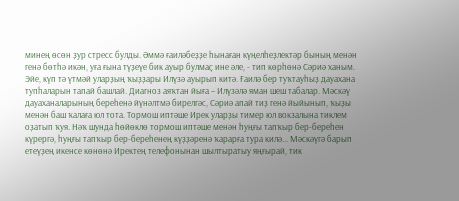минең өсөн ҙур стресс булды. Әммә ғаиләбеҙҙе һынаған күңелһеҙлектәр бының менән генә бөтһә икән, уға ғына түҙеүе бик ауыр булмаҫ ине әле, - тип көрһөнә Сәриә ханым. Эйе, күп тә үтмәй уларҙың ҡыҙҙары Илүзә ауырып китә. Ғаилә бер туҡтауһыҙ дауахана тупһаларын тапай башлай. Диагноз аяҡтан йыға – Илүзәлә яман шеш табалар. Мәскәү дауаханаларының береһенә йүнәлтмә бирелгәс, Сәриә апай тиҙ генә йыйынып, ҡыҙы менән баш ҡалаға юл тота. Тормош иптәше Ирек уларҙы тимер юл вокзалына тиклем оҙатып ҡуя. Нәҡ шунда һөйөклө тормош иптәше менән һуңғы тапҡыр бер-береһен күрергә, һуңғы тапҡыр бер-береһенең күҙҙәренә ҡарарға тура килә... Мәскәүгә барып етеүҙең икенсе көнөнә Иректең телефонынан шылтыратыу яңғырай, тик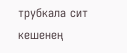трубкала сит кешенең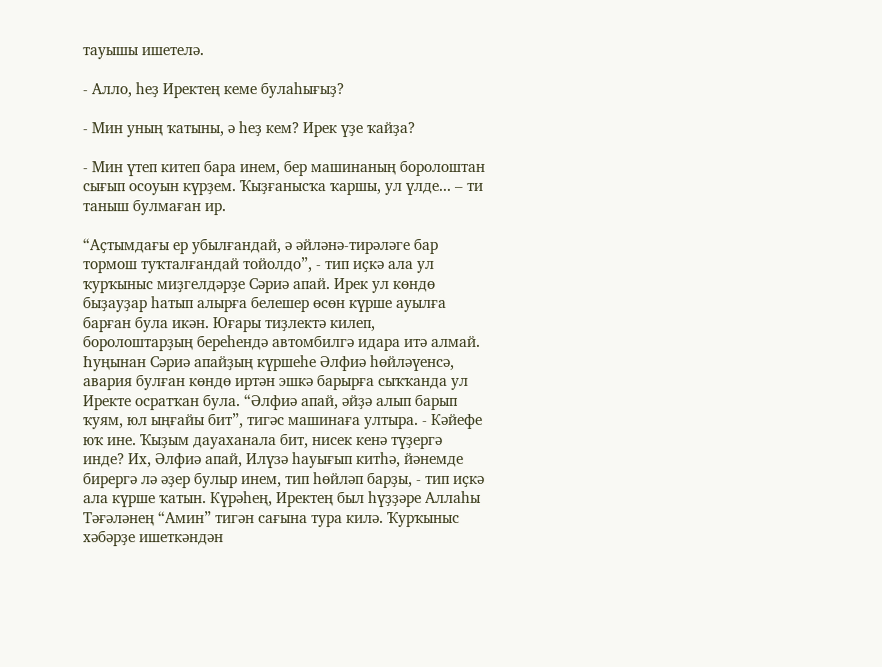тауышы ишетелә.

- Алло, һеҙ Иректең кеме булаһығыҙ?

- Мин уның ҡатыны, ә һеҙ кем? Ирек үҙе ҡайҙа?

- Мин үтеп китеп бара инем, бер машинаның боролоштан сығып осоуын күрҙем. Ҡыҙғанысҡа ҡаршы, ул үлде... – ти таныш булмаған ир.

“Аҫтымдағы ер убылғандай, ә әйләнә-тирәләге бар тормош туҡталғандай тойолдо”, - тип иҫкә ала ул ҡурҡыныс миҙгелдәрҙе Сәриә апай. Ирек ул көндө  быҙауҙар һатып алырға белешер өсөн күрше ауылға барған була икән. Юғары тиҙлектә килеп, боролоштарҙың береһендә автомбилгә идара итә алмай. Һуңынан Сәриә апайҙың күршеһе Әлфиә һөйләүенсә, авария булған көндө иртән эшкә барырға сыҡҡанда ул Иректе осратҡан була. “Әлфиә апай, әйҙә алып барып ҡуям, юл ыңғайы бит”, тигәс машинаға ултыра. - Кәйефе юҡ ине. Ҡыҙым дауаханала бит, нисек кенә түҙергә инде? Их, Әлфиә апай, Илүзә һауығып китһә, йәнемде бирергә лә әҙер булыр инем, тип һөйләп барҙы, - тип иҫкә ала күрше ҡатын. Күрәһең, Иректең был һүҙҙәре Аллаһы Тәғәләнең “Амин” тигән сағына тура килә. Ҡурҡыныс хәбәрҙе ишеткәндән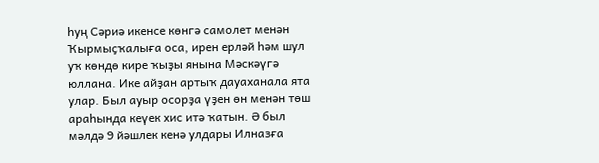һуң Сәриә икенсе көнгә самолет менән Ҡырмыҫҡалыға оса, ирен ерләй һәм шул уҡ көндө кире ҡыҙы янына Мәскәүгә юллана. Ике айҙан артыҡ дауаханала ята улар. Был ауыр осорҙа үҙен өн менән төш араһында кеүек хис итә ҡатын. Ә был мәлдә 9 йәшлек кенә улдары Илназға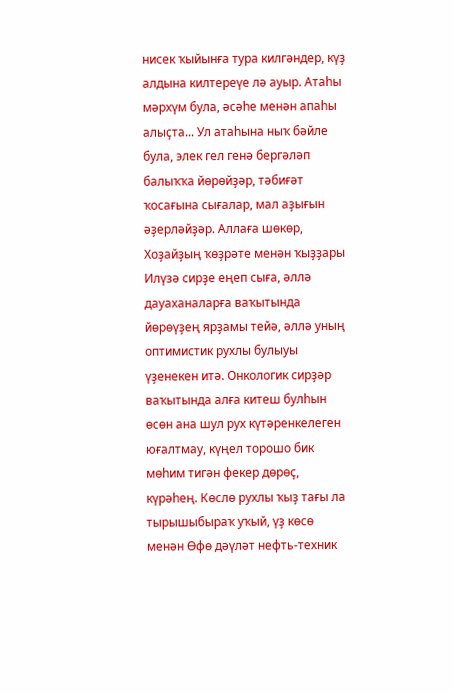нисек ҡыйынға тура килгәндер, күҙ алдына килтереүе лә ауыр. Атаһы мәрхүм була, әсәһе менән апаһы алыҫта... Ул атаһына ныҡ бәйле була, элек гел генә бергәләп балыҡҡа йөрөйҙәр, тәбиғәт ҡосағына сығалар, мал аҙығын әҙерләйҙәр. Аллаға шөкөр, Хоҙайҙың ҡөҙрәте менән ҡыҙҙары Илүзә сирҙе еңеп сыға, әллә дауаханаларға ваҡытында йөрөүҙең ярҙамы тейә, әллә уның оптимистик рухлы булыуы үҙенекен итә. Онкологик сирҙәр ваҡытында алға китеш булһын өсөн ана шул рух күтәренкелеген юғалтмау, күңел торошо бик мөһим тигән фекер дөрөҫ, күрәһең. Көслө рухлы ҡыҙ тағы ла тырышыбыраҡ уҡый, үҙ көсө менән Өфө дәүләт нефть-техник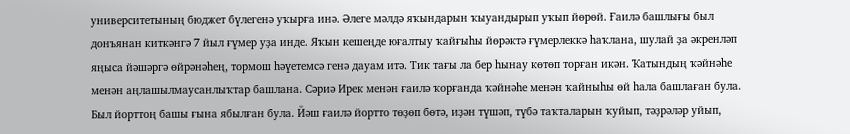университетының бюджет бүлегенә уҡырға инә. Әлеге мәлдә яҡындарын ҡыуандырып уҡып йөрөй. Ғаилә башлығы был донъянан киткәнгә 7 йыл ғүмер уҙа инде. Яҡын кешеңде юғалтыу ҡайғыһы йөрәктә ғүмерлеккә һаҡлана, шулай ҙа әкренләп яңыса йәшәргә өйрәнәһең, тормош һәүетемсә генә дауам итә. Тик тағы ла бер һынау көтөп торған икән. Ҡатындың ҡәйнәһе менән аңлашылмаусанлыҡтар башлана. Сәриә Ирек менән ғаилә ҡорғанда ҡәйнәһе менән ҡайныһы өй һала башлаған була. Был йорттоң башы ғына ябылған була. Йәш ғаилә йортто төҙөп бөтә, иҙән түшәп, түбә таҡталарын ҡуйып, тәҙрәләр уйып,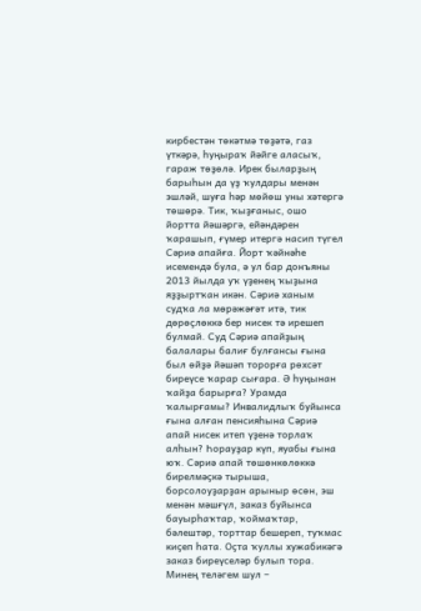кирбестән төкәтмә төҙәтә, газ үткәрә, һуңыраҡ йәйге аласыҡ, гараж төҙөлә. Ирек быларҙың барыһын да үҙ ҡулдары менән эшләй, шуға һәр мөйөш уны хәтергә төшөрә. Тик, ҡыҙғаныс, ошо йортта йәшәргә, ейәндәрен ҡарашып, ғүмер итергә насип түгел Сәриә апайға. Йорт ҡәйнәһе исемендә була, ә ул бар донъяны 2013 йылда уҡ үҙенең ҡыҙына яҙҙыртҡан икән. Сәриә ханым судҡа ла мөрәжәғәт итә, тик дөрөҫлөккә бер нисек тә ирешеп булмай. Суд Сәриә апайҙың балалары балиғ булғансы ғына был өйҙә йәшәп торорға рөхсәт биреүсе ҡарар сығара. Ә һуңынан ҡайҙа барырға? Урамда ҡалырғамы? Инвалидлыҡ буйынса ғына алған пенсияһына Сәриә апай нисек итеп үҙенә торлаҡ алһын? Һорауҙар күп, яуабы ғына юҡ. Сәриә апай төшөнкөлөккә бирелмәҫкә тырыша, борсолоуҙарҙан арыныр өсөн, эш менән мәшғүл, заказ буйынса бауырһаҡтар, ҡоймаҡтар, бәлештәр, торттар бешереп, туҡмас киҫеп һата. Оҫта ҡуллы хужабикәгә заказ биреүселәр булып тора. Минең теләгем шул –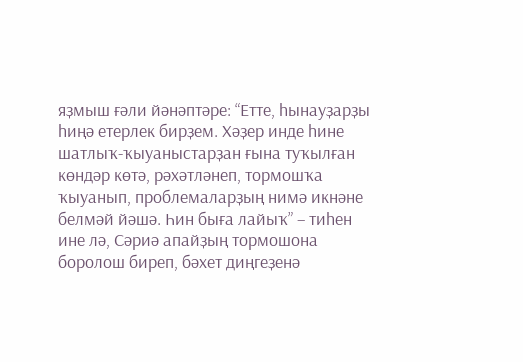яҙмыш ғәли йәнәптәре: “Етте, һынауҙарҙы һиңә етерлек бирҙем. Хәҙер инде һине шатлыҡ-ҡыуаныстарҙан ғына туҡылған көндәр көтә, рәхәтләнеп, тормошҡа ҡыуанып, проблемаларҙың нимә икнәне белмәй йәшә. Һин быға лайыҡ” – тиһен ине лә, Сәриә апайҙың тормошона боролош биреп, бәхет диңгеҙенә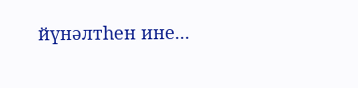йүнәлтһен ине...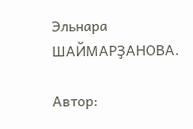Эльнара ШАЙМАРҘАНОВА.

Автор: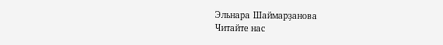Эльнара Шаймарҙанова
Читайте нас